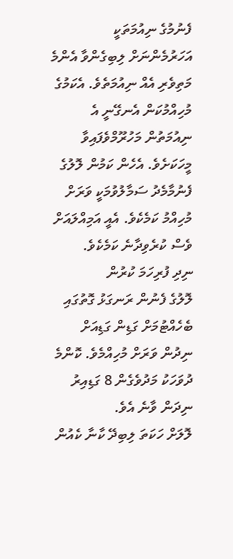ފެނުމުގެ ނިއުމަތަކީ އަހަރުމެންނަށް ލިބިގެންވާ އެންމެ މަތިވެރި އެއް ނިއުމަތެވެ. އެކަމުގެ މުހިއްމުކަން އެނގޭނީ އެ ނިއުމަތުން މަހުރޫމްވެފައިވާ މީހަކަށެވެ. އެހެން ކަމުން ލޮލުގެ ފެނުމާމެދު ސަމާލުވުމަކީ ވަރަށް މުހިއްމު ކަމެކެވެ. އެއީ އަމިއްލައަށް ވެސް ކުރެވިދާނެ ކަމެކެވެ.
ނިދި ފުރިހަމަ ކުރުން
ލޮލުގެ ފެނުން ރަނގަޅު ގޮތުގައި ބެހެއްޓުމަށް ގަޑިން ގަޑިއަށް ނިދުން ވަރަށް މުހިއްމެވެ. ކޮންމެ ދުވަހަކު މަދުވެގެން 8 ގަޑިއިރު ނިދަން ވާނެ އެވެ.
ލޮލަށް ހަކަތަ ލިބިދޭ ކާނާ ކެއުން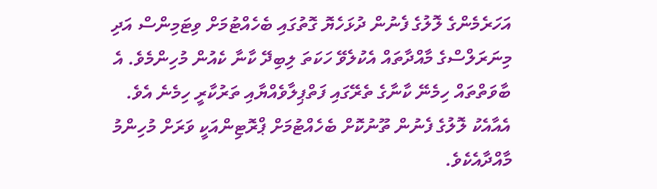އަހަރެމެންގެ ލޮލުގެ ފެނުން ދުޅަހެޔޮ ގޮތުގައި ބެހެއްޓުމަށް ވިޓަމިންސް އަދި މިނަރަލްސްގެ މާއްދާތައް އެކުލެވޭ ހަކަތަ ލިބިދޭ ކާނާ ކެއުން މުހިންމެވެ. އެ ބާވަތްތައް ހިމެނޭ ކާނާގެ ތެރޭގައި ފަތްޕިލާވެއްޔާއި ތަރުކާރީ ހިމެނެ އެވެ.
އެއާއެކު ލޮލުގެ ފެނުން ތޫނުކޮށް ބެހެއްޓުމަށް ޕްރޮޓިންއަކީ ވަރަށް މުހިންމު މާއްދާއެކެވެ.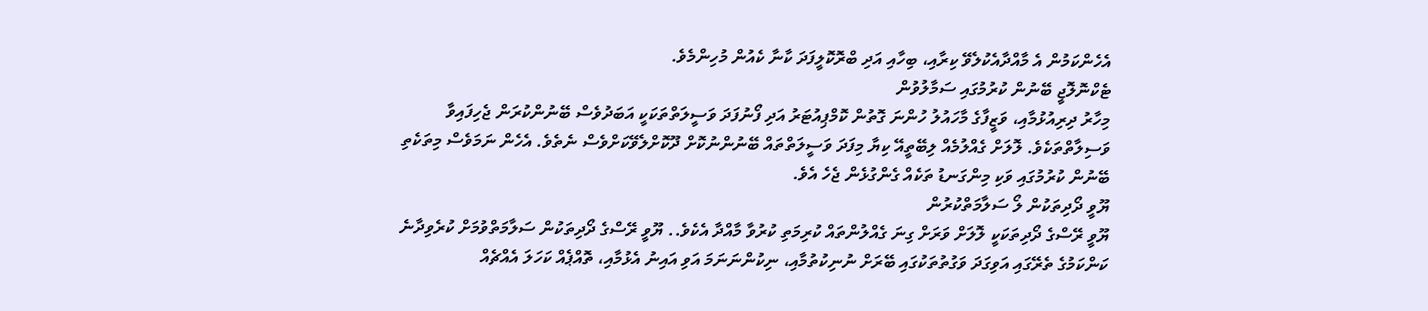އެހެންކަމުން އެ މާއްދާއެކުލެވޭ ކިރާއި، ބިހާއި އަދި ބްރޮކޮލީފަދަ ކާނާ ކެއުން މުހިންމެވެ.
ޓެކްނޮލޮޖީ ބޭނުން ކުރުމުގައި ސަމާލުވުން
މިހާރު ދިރިއުޅުމާއި، ވަޒީފާގެ މާހައުލު ހުންނަ ގޮތުން ކޮމްޕިއުޓަރު އަދި ފޯނުފަދަ ވަސީލަތްތަކަކީ އަބަދުވެސް ބޭނުންކުރަން ޖެހިފައިވާ ވަސިލާތްތަކެވެ. ލޮލަށް ގެއްލުމެއް ލިބޭތީއޭ ކިޔާ މިފަދަ ވަސީލަތްތައް ބޭނުންނުކޮށް ދޫކޮށްލެވޭކަށްވެސް ނެތެވެ. އެހެން ނަމަވެސް މިތަކެތި ބޭނުން ކުރުމުގައި ވަކި މިންގަނޑު ތަކެއް ގެންގުޅެން ޖެހެ އެވެ.
ޔޫވީ ދޯދިތަކުން ލޯ ސަލާމަތްކުރުން
ޔޫވީ ރޭސްގެ ދޯދިތަކަކީ ލޮލަށް ވަރަށް ގިނަ ގެއްލުންތައް ކުރިމަތި ކުރުވާ މާއްދާ އެކެވެ.. ޔޫވީ ރޭސްގެ ދޯދިތަކުން ސަލާމަތްވުމަށް ކުރެވިދާނެ ކަންކަމުގެ ތެރޭގައި އަވިގަދަ ވަގުތުތަކުގައި ބޭރަށް ނުނިކުތުމާއި، ނިކުންނަނަމަ އަވި އައިނު އެޅުމާއި، ތޮއްޕެއް ކަހަލަ އެއްޗެއް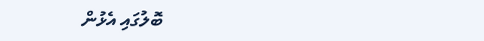ބޮލުގައި އެޅުން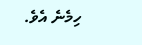ހިމެނެ އެވެ.